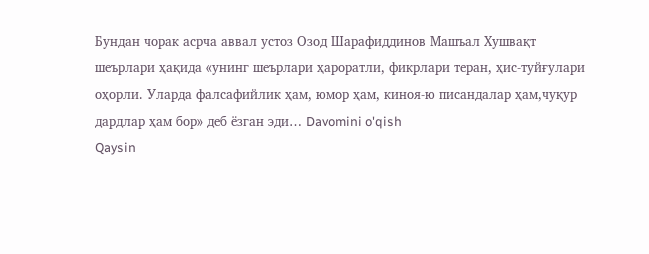Бундан чорак асрча аввал устоз Озод Шарафиддинов Машъал Хушвақт шеърлари ҳақида «унинг шеърлари ҳароратли, фикрлари теран, ҳис-туйғулари оҳорли. Уларда фалсафийлик ҳам, юмор ҳам, киноя-ю писандалар ҳам,чуқур дардлар ҳам бор» деб ёзган эди… Davomini o'qish
Qaysin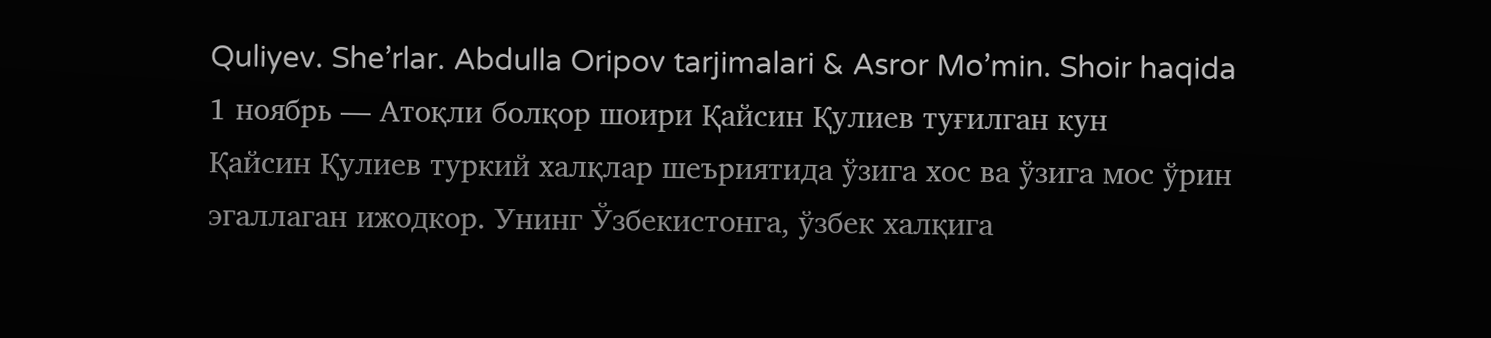Quliyev. She’rlar. Abdulla Oripov tarjimalari & Asror Mo’min. Shoir haqida
1 ноябрь — Атоқли болқор шоири Қайсин Қулиев туғилган кун
Қайсин Қулиев туркий халқлар шеъриятида ўзига хос ва ўзига мос ўрин эгаллаган ижодкор. Унинг Ўзбекистонга, ўзбек халқига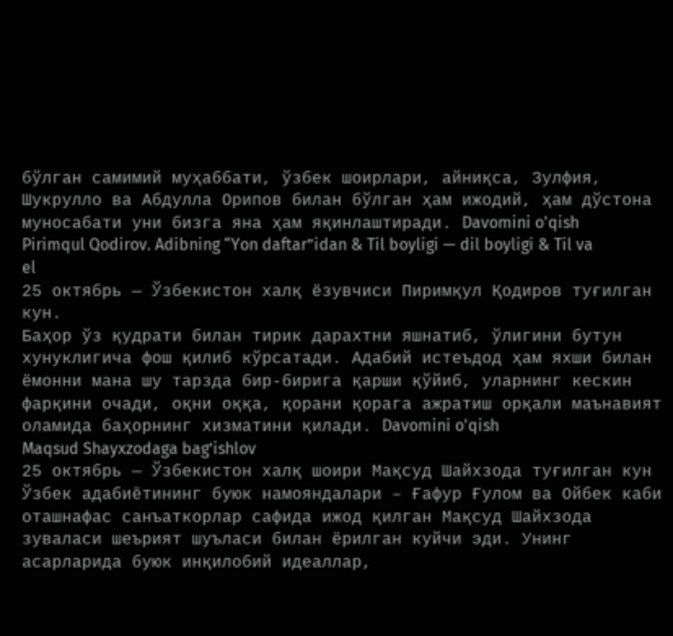бўлган самимий муҳаббати, ўзбек шоирлари, айниқса, Зулфия, Шукрулло ва Абдулла Орипов билан бўлган ҳам ижодий, ҳам дўстона муносабати уни бизга яна ҳам яқинлаштиради. Davomini o'qish
Pirimqul Qodirov. Adibning “Yon daftar”idan & Til boyligi — dil boyligi & Til va el
25 октябрь — Ўзбекистон халқ ёзувчиси Пиримқул Қодиров туғилган кун.
Баҳор ўз қудрати билан тирик дарахтни яшнатиб, ўлигини бутун хунуклигича фош қилиб кўрсатади. Адабий истеъдод ҳам яхши билан ёмонни мана шу тарзда бир-бирига қарши қўйиб, уларнинг кескин фарқини очади, оқни оққа, қорани қорага ажратиш орқали маънавият оламида баҳорнинг хизматини қилади. Davomini o'qish
Maqsud Shayxzodaga bag’ishlov
25 октябрь — Ўзбекистон халқ шоири Мақсуд Шайхзода туғилган кун
Ўзбек адабиётининг буюк намояндалари – Ғафур Ғулом ва Ойбек каби оташнафас санъаткорлар сафида ижод қилган Мақсуд Шайхзода зуваласи шеърият шуъласи билан ёрилган куйчи эди. Унинг асарларида буюк инқилобий идеаллар,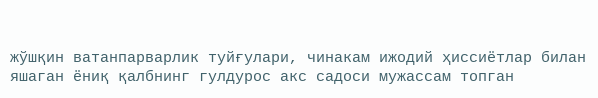жўшқин ватанпарварлик туйғулари, чинакам ижодий ҳиссиётлар билан яшаган ёниқ қалбнинг гулдурос акс садоси мужассам топган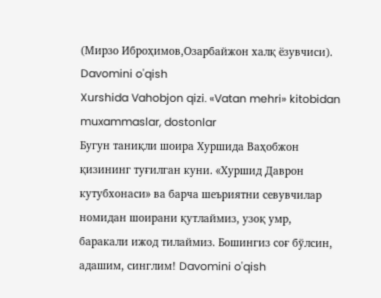(Мирзо Иброҳимов,Озарбайжон халқ ёзувчиси). Davomini o'qish
Xurshida Vahobjon qizi. «Vatan mehri» kitobidan muxammaslar, dostonlar
Бугун таниқли шоира Хуршида Ваҳобжон қизининг туғилган куни. «Хуршид Даврон кутубхонаси» ва барча шеъриятни севувчилар номидан шоирани қутлаймиз, узоқ умр, баракали ижод тилаймиз. Бошингиз соғ бўлсин, адашим, синглим! Davomini o'qish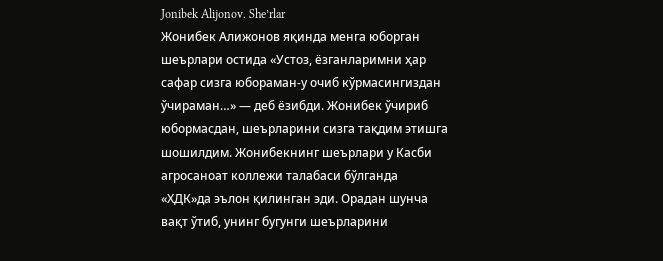Jonibek Alijonov. She’rlar
Жонибек Алижонов яқинда менга юборган шеърлари остида «Устоз, ёзганларимни ҳар сафар сизга юбораман-у очиб кўрмасингиздан ўчираман…» — деб ёзибди. Жонибек ўчириб юбормасдан, шеърларини сизга тақдим этишга шошилдим. Жонибекнинг шеърлари у Касби агросаноат коллежи талабаси бўлганда «ХДК»да эълон қилинган эди. Орадан шунча вақт ўтиб, унинг бугунги шеърларини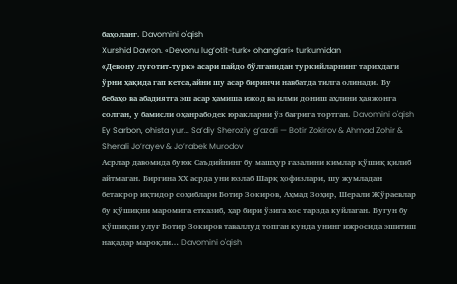баҳоланг. Davomini o'qish
Xurshid Davron. «Devonu lug’otit-turk» ohanglari» turkumidan
«Девону луғотит-турк» асари пайдо бўлганидан туркийларнинг тарихдаги ўрни ҳақида гап кетса,айни шу асар биринчи навбатда тилга олинади. Бу бебаҳо ва абадиятга эш асар ҳамиша ижод ва илми дониш аҳлини ҳаяжонга солган, у бамисли оҳанрабодек юракларни ўз бағрига тортган. Davomini o'qish
Ey Sarbon, ohista yur… Sa’diy Sheroziy g’azali — Botir Zokirov & Ahmad Zohir & Sherali Jo’rayev & Jo’rabek Murodov
Асрлар давомида буюк Саъдийнинг бу машҳур ғазалини кимлар қўшиқ қилиб айтмаган. Биргина ХХ асрда уни юзлаб Шарқ ҳофизлари, шу жумладан бетакрор иқтидор соҳиблари Ботир Зокиров, Аҳмад Зоҳир, Шерали Жўраевлар бу қўшиқни маромига етказиб, ҳар бири ўзига хос тарзда куйлаган. Бугун бу қўшиқни улуғ Ботир Зокиров таваллуд топган кунда унинг ижросида эшитиш нақадар мароқли… Davomini o'qish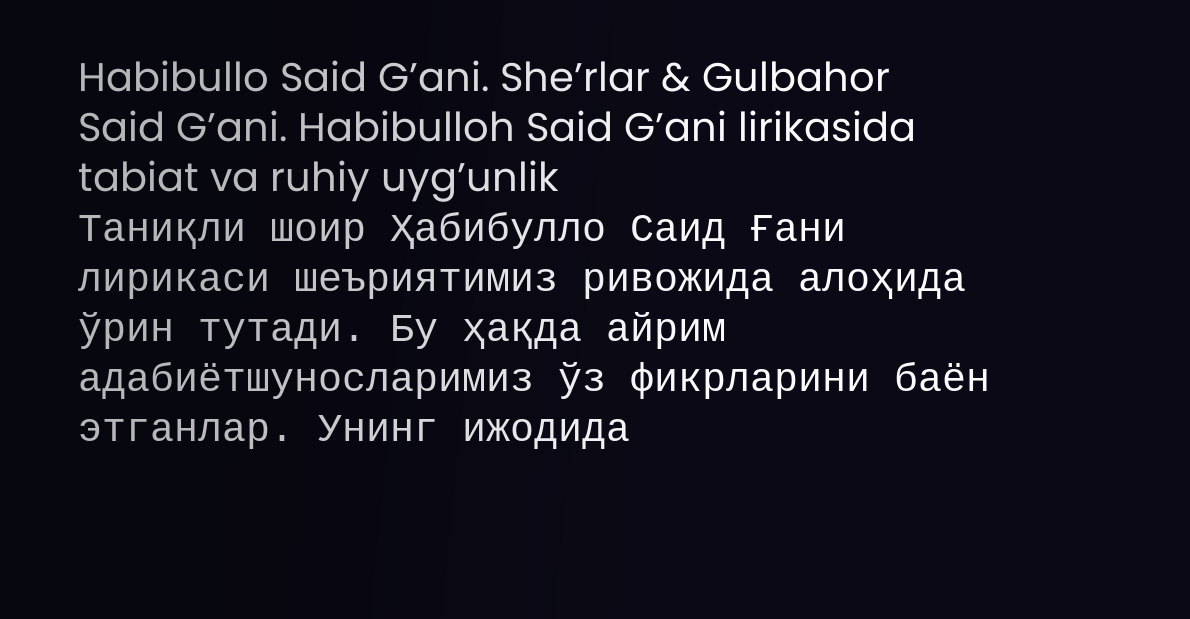Habibullo Said G’ani. She’rlar & Gulbahor Said G’ani. Habibulloh Said G’ani lirikasida tabiat va ruhiy uyg’unlik
Таниқли шоир Ҳабибулло Саид Ғани лирикаси шеъриятимиз ривожида алоҳида ўрин тутади. Бу ҳақда айрим адабиётшуносларимиз ўз фикрларини баён этганлар. Унинг ижодида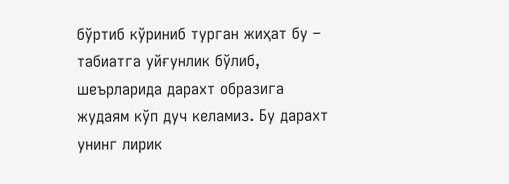бўртиб кўриниб турган жиҳат бу – табиатга уйғунлик бўлиб, шеърларида дарахт образига жудаям кўп дуч келамиз. Бу дарахт унинг лирик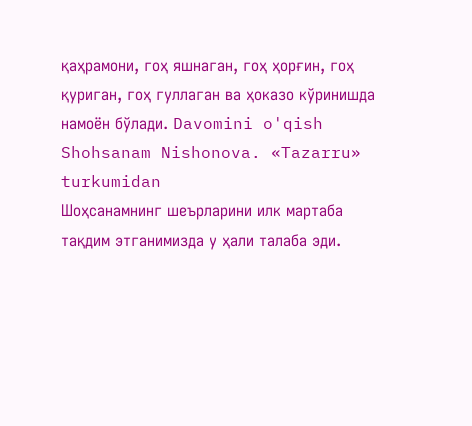қаҳрамони, гоҳ яшнаган, гоҳ ҳорғин, гоҳ қуриган, гоҳ гуллаган ва ҳоказо кўринишда намоён бўлади. Davomini o'qish
Shohsanam Nishonova. «Tazarru» turkumidan
Шоҳсанамнинг шеърларини илк мартаба тақдим этганимизда у ҳали талаба эди.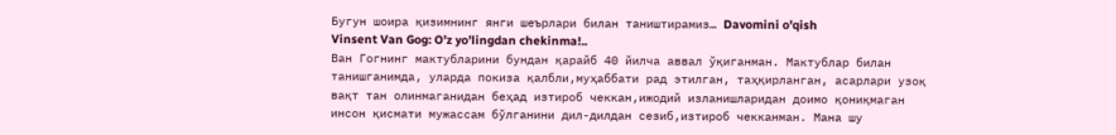Бугун шоира қизимнинг янги шеърлари билан таништирамиз… Davomini o'qish
Vinsent Van Gog: O’z yo’lingdan chekinma!..
Ван Гогнинг мактубларини бундан қарайб 40 йилча аввал ўқиганман. Мактублар билан танишганимда, уларда покиза қалбли,муҳаббати рад этилган, таҳқирланган, асарлари узоқ вақт тан олинмаганидан беҳад изтироб чеккан,ижодий изланишларидан доимо қониқмаган инсон қисмати мужассам бўлганини дил-дилдан сезиб,изтироб чекканман. Мана шу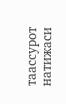таассурот натижаси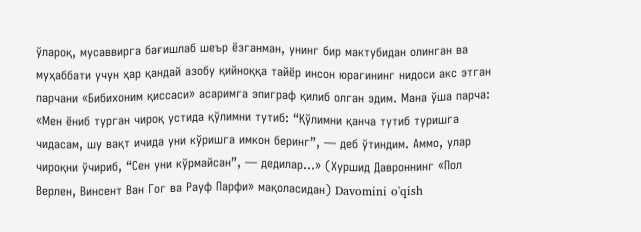ўлароқ, мусаввирга бағишлаб шеър ёзганман, унинг бир мактубидан олинган ва муҳаббати учун ҳар қандай азобу қийноққа тайёр инсон юрагининг нидоси акс этган парчани «Бибихоним қиссаси» асаримга эпиграф қилиб олган эдим. Мана ўша парча: «Мен ёниб турган чироқ устида қўлимни тутиб: “Қўлимни қанча тутиб туришга чидасам, шу вақт ичида уни кўришга имкон беринг”, — деб ўтиндим. Аммо, улар чироқни ўчириб, “Сен уни кўрмайсан”, — дедилар…» (Хуршид Давроннинг «Пол Верлен, Винсент Ван Гог ва Рауф Парфи» мақоласидан) Davomini o'qish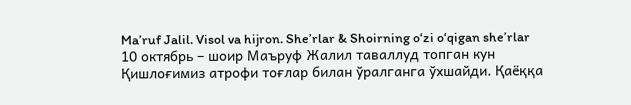Ma’ruf Jalil. Visol va hijron. She’rlar & Shoirning o‘zi o‘qigan she’rlar
10 октябрь – шоир Маъруф Жалил таваллуд топган кун
Қишлоғимиз атрофи тоғлар билан ўралганга ўхшайди. Қаёққа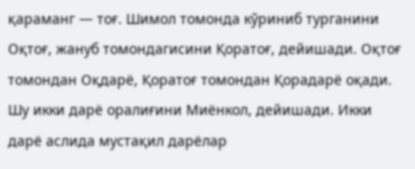қараманг — тоғ. Шимол томонда кўриниб турганини Оқтоғ, жануб томондагисини Қоратоғ, дейишади. Оқтоғ томондан Оқдарё, Қоратоғ томондан Қорадарё оқади. Шу икки дарё оралиғини Миёнкол, дейишади. Икки дарё аслида мустақил дарёлар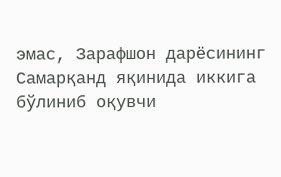эмас, Зарафшон дарёсининг Самарқанд яқинида иккига бўлиниб оқувчи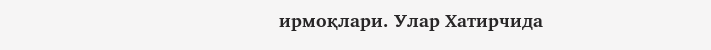ирмоқлари. Улар Хатирчида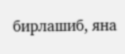бирлашиб, яна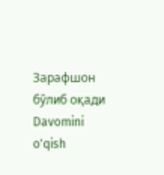Зарафшон бўлиб оқади Davomini o'qish